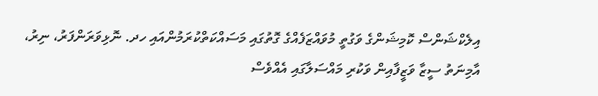އިލެކްޝަންސް ކޮމިޝަންގެ ވަގުތީ މުވައްޒަފެއްގެ ގޮތުގައި މަސައްކަތްކުރަމުންއައި ހދ. ނޮޅިވަރަންފަރު، ނިރު، އާމިނަތު ސީޒާ ވަޒީފާއިން ވަކުރި މައްސަލާގައި އެއްވެސް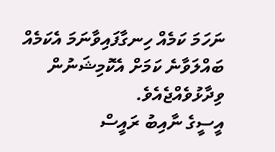ނަހަމަ ކަމެއް ހިނގާފައިވާނަމަ އެކަމެއް ބައްލަވާނެ ކަމަށް އެކޮމިޝަނުން ވިދާޅުވެއްޖެއެވެ.
އީސީގެ ނާއިބު ރައީސް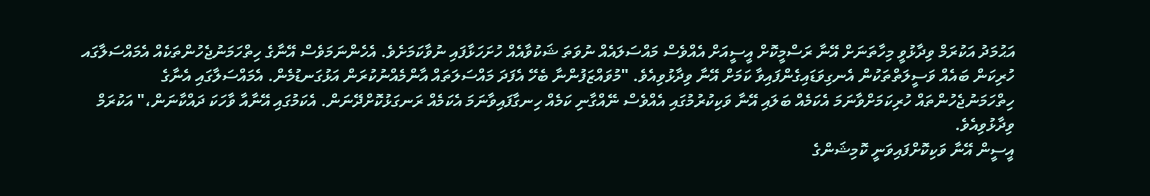އަޙުމަދު އަކުރަމް ވިދާޅުވީ މިހާތަނަށް އޭނާ ރަސްމީކޮށް އީސީއަށް އެއްވެސް މައްސަލައެއް ނުވަތަ ޝަކުވާއެއް ހުށަހަޅާފައި ނުވާކަމަށެވެ. އެހެންނަމަވެސް އޭނާގެ ހިތްހަމަނުޖެހުންތަކެއް އެމައްސަލާގައ ހުރިކަން ބައެއް ވަސީލަތްތަކުން އެނގިވަޑައިގެންފައިވާ ކަމަށް އޭނާ ވިދާޅުވިއެވެ. "މުވައްޒަފުންނާ ބެހޭ އެފަދަ މައްސަލަތައް އާންމެއްނުކުރަން އަޅުގަނޑުމެން. އެމައްސަލާގައި އެނާގެ ހިތްހަމަނުޖެހުންތައް ހުރިކަމަށްވާނަމަ އެކަމެއް ބަލައި އޭނާ ވަކިކުރުމުގައި އެއްވެސް ނޭއްގާނި ކަމެއް ހިނގާފައިވާނަމަ އެކަމެއް ރަނގަޅުކޮށްދޭނަން. އެކަމުގައި އޭނާއާ ވާހަކަ ދައްކާނަން،" އަކުރަމް ވިދާޅުވިއެވެ.
އީސީން އޭނާ ވަކިކޮށްފައިވަނީ ކޮމިޝަންގެ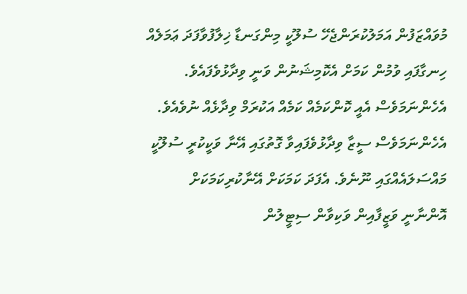މުވައްޒަފުން އަމަލުކުރަންޖެހޭ ސުލޫކީ މިންގަނޑާ ޚިލާފުވާފަދަ ޢަމަލެއް ހިނގާފައި ވުމުން ކަމަށް އެކޮމިޝަނުން ވަނީ ވިދާޅުވެފައެވެ. އެހެންނަމަވެސް އެއީ ކޮންކަމެއް ކަމެއް އަކުރަމް ވިދާޅެއް ނުވެއެވެ. އެހެންނަމަވެސް ސީޒާ ވިދާޅުވެފައިވާ ގޮތުގައި އޭނާ ވަކީކުރީ ސުލޫކީ މައްސަލައެއްގައި ނޫނެވެ. އެފަދަ ކަމަކަށް އޭނާކުރިކަމަކަށް އޮންނާނީ ވަޒީފާއިން ވަކިވާން ސިޓީލުން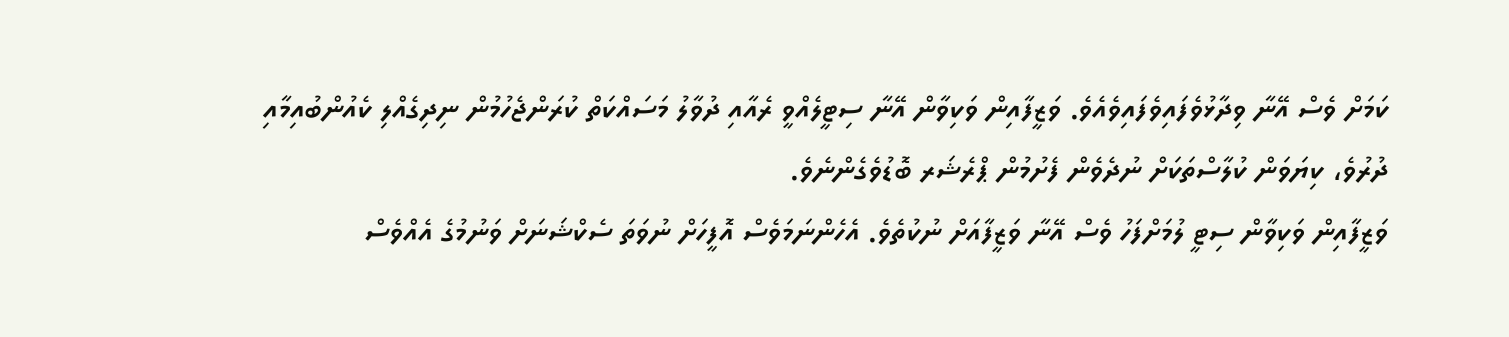ކަމަށް ވެސް އޭނާ ވިދާޅުވެފައިވެފައިވެއެވެ. ވަޒީފާއިން ވަކިވާން އޭނާ ސިޓީލެއްވީ ރެއާއި ދުވާލު މަސައްކަތް ކުރަންޖެހުމުން ނިދިގެއްލި ކެއުންބުއިމާއި ދުރުވެ، ކިޔަވަން ކުލާސްތަކަށް ނުދެވެން ފެށުމުން ޕްރެޝަރ ބޮޑުވެގެންނެވެ.
ވަޒީފާއިން ވަކިވާން ސިޓީ ލުމަށްފަހު ވެސް އޭނާ ވަޒީފާއަށް ނުކުތެވެ. އެހެންނަމަވެސް އޮފީހަށް ނުވަތަ ސެކްޝަނަށް ވަނުމުގެ އެއްވެސް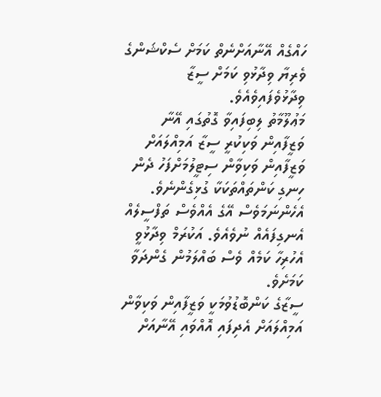ހައްގެއް އޭނާއަށްނެތް ކަމަށް ސެކްޝަންގެ ވެރިޔާ ވިދާޅުވި ކަމަށް ސީޒާ ވިދާޅުވެފައިވެއެވެ.
މަޢުލޫމާތު ލިބިފައިވާ ގޮތުގައި އޭނާ ވަޒީފާއިން ވަކިކުރީ ސީޒާ އަމިއްލައަށް ވަޒީފާއިން ވަކިވާން ސިޓީލުމަށްފަހު ދެން ހިނގި ކަންތައްތަކަކާ ގުޅިގެންނެވެ. އެހެންނަމަވެސް އޭގެ އެއްވެސް ތަފްސީލެއް އެނގިފައެއް ނުވެއެވެ. އަކުރަމް ވިދާޅުވީ އެހުރިހާ ކަމެއް ވެސް ބައްލަމުން ގެންދަވާ ކަމަށެވެ.
ސީޒާގެ ކަންބޮޑުވުމަކީ ވަޒީފާއިން ވަކިވާން އަމިއްލައަށް އެދިފައި އޮއްވައި އޭނާއަށް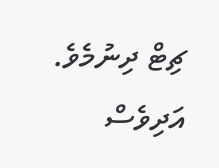ޗިޓް ދިނުމެވެ. އަދިވެސް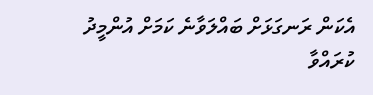އެކަން ރަނގަޅަށް ބައްލަވާނެ ކަމަށް އުންމީދު ކުރައްވާ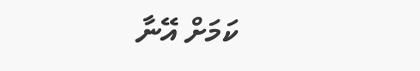ކަމަށް އޭނާ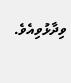ވިދާޅުވިއެވެ.